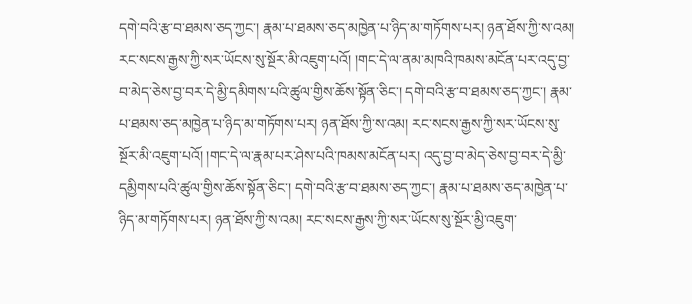དགེ་བའི་རྩ་བ་ཐམས་ཅད་ཀྱང་། རྣམ་པ་ཐམས་ཅད་མཁྱེན་པ་ཉིད་མ་གཏོགས་པར། ཉན་ཐོས་ཀྱི་ས་འམ། རང་སངས་རྒྱས་ཀྱི་སར་ཡོངས་སུ་སྔོར་མི་འཇུག་པའོ། །གང་དེ་ལ་ནམ་མཁའི་ཁམས་མངོན་པར་འདུ་བྱ་བ་མེད་ཅེས་བྱ་བར་དེ་མྱི་དམིགས་པའི་ཚུལ་གྱིས་ཆོས་སྟོན་ཅིང་། དགེ་བའི་རྩ་བ་ཐམས་ཅད་ཀྱང་། རྣམ་པ་ཐམས་ཅད་མཁྱེན་པ་ཉིད་མ་གཏོགས་པར། ཉན་ཐོས་ཀྱི་ས་འམ། རང་སངས་རྒྱས་ཀྱི་སར་ཡོངས་སུ་སྔོར་མི་འཇུག་པའོ། །གང་དེ་ལ་རྣམ་པར་ཤེས་པའི་ཁམས་མངོན་པར། འདུ་བྱ་བ་མེད་ཅེས་བྱ་བར་དེ་མྱི་དམྱིགས་པའི་ཚུལ་གྱིས་ཆོས་སྟོན་ཅིང་། དགེ་བའི་རྩ་བ་ཐམས་ཅད་ཀྱང་། རྣམ་པ་ཐམས་ཅད་མཁྱེན་པ་ཉིད་མ་གཏོགས་པར། ཉན་ཐོས་ཀྱི་ས་འམ། རང་སངས་རྒྱས་ཀྱི་སར་ཡོངས་སུ་སྔོར་མྱི་འཇུག་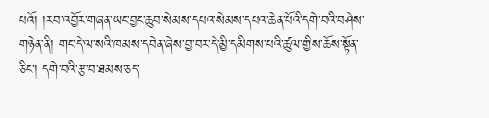པའོ། །རབ་འབྱོར་གཞན་ཡང་བྱང་ཆུབ་སེམས་དཔའ་སེམས་དཔའ་ཆེན་པོའི་དགེ་བའི་བཤེས་གཉེན་ནི། གང་དེ་ལ་སའི་ཁམས་དབེན་ཞེས་བྱ་བར་དེ་མྱི་དམིགས་པའི་ཚུལ་གྱིས་ཆོས་སྟོན་ཅིང་། དགེ་བའི་རྩ་བ་ཐམས་ཅད་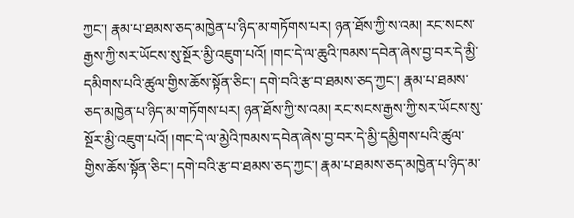ཀྱང་། རྣམ་པ་ཐམས་ཅད་མཁྱེན་པ་ཉིད་མ་གཏོགས་པར། ཉན་ཐོས་ཀྱི་ས་འམ། རང་སངས་རྒྱས་ཀྱི་སར་ཡོངས་སུ་སྔོར་མྱི་འཇུག་པའོ། །གང་དེ་ལ་ཆུའི་ཁམས་དབེན་ཞེས་བྱ་བར་དེ་མྱི་དམིགས་པའི་ཚུལ་གྱིས་ཆོས་སྟོན་ཅིང་། དགེ་བའི་རྩ་བ་ཐམས་ཅད་ཀྱང་། རྣམ་པ་ཐམས་ཅད་མཁྱེན་པ་ཉིད་མ་གཏོགས་པར། ཉན་ཐོས་ཀྱི་ས་འམ། རང་སངས་རྒྱས་ཀྱི་སར་ཡོངས་སུ་སྔོར་མྱི་འཇུག་པའོ། །གང་དེ་ལ་མྱེའི་ཁམས་དབེན་ཞེས་བྱ་བར་དེ་མྱི་དམྱིགས་པའི་ཚུལ་གྱིས་ཆོས་སྟོན་ཅིང་། དགེ་བའི་རྩ་བ་ཐམས་ཅད་ཀྱང་། རྣམ་པ་ཐམས་ཅད་མཁྱེན་པ་ཉིད་མ་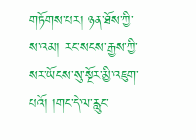གཏོགས་པར། ཉན་ཐོས་ཀྱི་ས་འམ། རང་སངས་རྒྱས་ཀྱི་སར་ཡོངས་སུ་སྔོར་མྱི་འཇུག་པའོ། །གང་དེ་ལ་རླུང་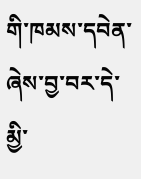གི་ཁམས་དབེན་ཞེས་བྱ་བར་དེ་མྱི་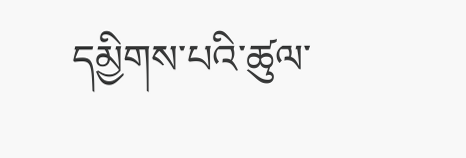དམྱིགས་པའི་ཚུལ་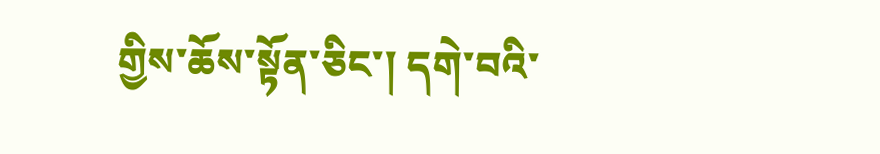གྱིས་ཆོས་སྟོན་ཅིང་། དགེ་བའི་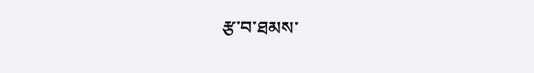རྩ་བ་ཐམས་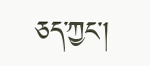ཅད་ཀྱང་།